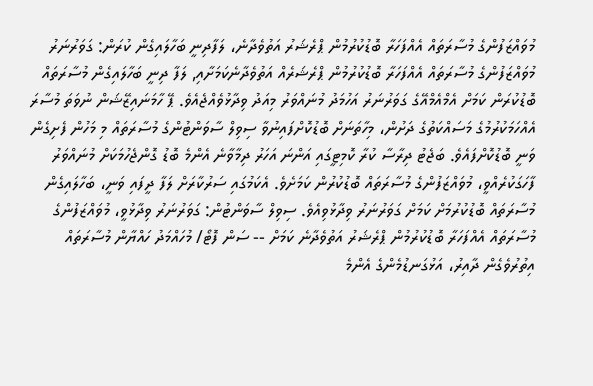މުވައްޒަފުންގެ މުސާރަތައް އެއްފަހަރާ ބޮޑުކުރުމުން ޕްރެޝަރު އަތުވެދާނެ، ލަފާދިނީ ބަހާލައިގެން ކުރަން: ގަވަރުނަރު
މުވައްޒަފުންގެ މުސާރަތައް އެއްފަހަރާ ބޮޑުކުރުމުން ޕްރެޝަރެއް އަތުވެދާނެކަމަށާއި, ލަފާ ދިނީ ބަހާލައިގެން މުސާރަތައް ބޮޑުކުރަން ކަމަށް އެމްއެމްއޭގެ ގަވަރުނަރު އަހުމަދު މުނައްވަރު މިއަދު ވިދާޅުވެއްޖެއެވެ. ޕޭ ހާމަނައިޒޭޝަން ނުވަތަ މުސާރަ އެއްހަމަކުރުމުގެ މަސައްކަތުގެ ދަށުން، މިހާތަނަށް ބޮޑުކޮށްފައިނުވާ ސިވިލް ސާވަންޓުންގެ މުސާރަތައް މި މަހުން ފެށިގެން ވަނީ ބޮޑުކޮށްފައެވެ. ބަޖެޓު ދިރާސާ ކުރާ ކޮމިޓީގައި އަންނަ އަހަރު ދިމާވާނެ އެންމެ ބޮޑު ގޮންޖެހުމަކަށް މުނައްވަރު ފާހަގަކުރެއްވީ، މުވައްޒަފުންގެ މުސާރަތައް ބޮޑުކުރުން ކަމަށެވެ. އެކަމުގައި ސަރުކާރަށް ލަފާ ދީފައި ވަނީ، ބަހާލައިގެން މުސާރަތައް ބޮޑުކުރުމަށް ކަމަށް ގަވަރުނަރު ވިދާޅުވިއެވެ. ސިވިލް ސާވަންޓުން: ގަވަރުނަރު ވިދާޅުވީ، މުވައްޒަފުންގެ މުސާރަތައް އެއްފަހަރާ ބޮޑުކުރުމުން ޕްރެޝަރު އަތުވެދާނެ ކަމަށް -- ސަން ފޮޓޯ/ މުހައްމަދު ހައްޔާން މުސާރަތައް އިތުރުވެގެން ދާއިރު، އަޅުގަނޑުމެންގެ އެންމެ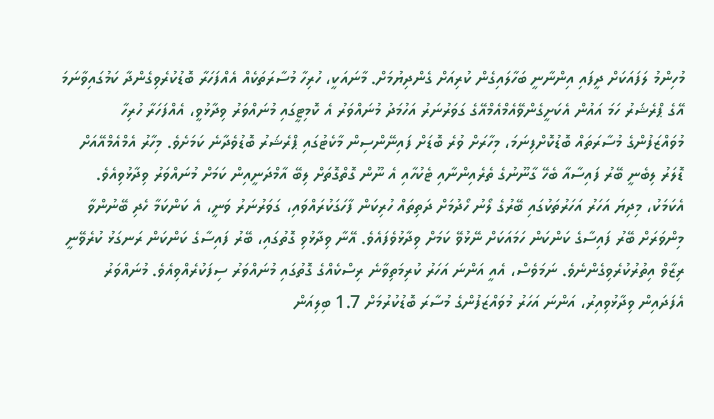މުހިންމު ލަފައަކަށް ދީފައި އިންނާނީ ބަހާލައިގެން ކުރިއަށް ގެންދިޔުމަށް. މާނައަކީ، ހުރިހާ މުސާރަތަކެއް އެއްފަހަރާ ބޮޑުކުރެވިގެންދާ ކަމުގައިވާނަމަ އޭގެ ޕްރެޝަރު ހަމަ އައުން އެކަށީގެންވޭއެމްއެމްއޭގެ ގަވަރުނަރު އަހުމަދު މުނައްވަރު އެ ކޮމިޓީގައި މުނައްވަރު ވިދާޅުވީ، އެއްފަހަރާ ހުރިހާ މުވައްޒަފުންގެ މުސާރަތައް ބޮޑުކޮށްފިނަމަ، މިހާރަށް ވުރެ ބޮޑަށް ފައިނޭންސިން މާކެޓުގައި ޕްރެޝަރު ބޮޑުވެދާނެ ކަމަށެވެ. މިހާރު އެމްއެމްއޭއަށް ޑޮލަރު ލިބެނީ ބޭރު ފައިސާއާ ބެހޭ ގާނޫނުގެ ތެރެއިންނާއި ޓެކުހާއި އެ ނޫން ގޮތްގޮތަށް ލިބޭ އާމްދަނީއިން ކަމަށް މުނައްވަރު ވިދާޅުވިއެވެ. އެކަމަކު، މިދިޔަ އަހަރު އަހަރުތަކުގައި ބޭރުގެ ލޯނު ހޯދުމަށް ދަތިތައް ހުރިކަން ފާހަގަކުރައްވައި، ގަވަރުނަރު ވަނީ، އެ ކަންކަމާ ހެދި ބޭނުންވާ މިންވަރަށް ބޭރު ފައިސާގެ ކަންކަން ހަމައަކަށް ނޭޅުވޭ ކަމަށް ވިދާޅުވެފައެވެ. އޭނާ ވިދާޅުވި ގޮތުގައި، ބޭރު ފައިސާގެ ކަންކަން ރަނގަޅު ކުރެވޭނީ ރިޒާވް އިތުރުކުރެވިގެންނެވެ. ނަމަވެސް، އެއީ އަންނަ އަހަރު ކުރިމަތިވާނެ ރިސްކެއްގެ ގޮތުގައި މުނައްވަރު ސިފަކުރެއްވިއެވެ. މުނައްވަރު އެފަދައިން ވިދާޅުވިއިރު، އަންނަ އަހަރު މުވައްޒަފުންގެ މުސާރަ ބޮޑުކުރުމަށް 1.7 ބިލިއަން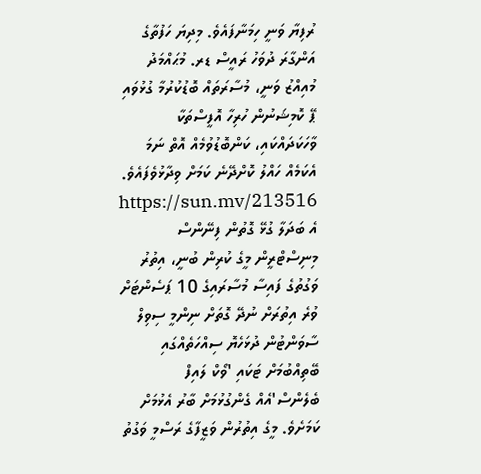ރުފިޔާ ވަނީ ހިމަނާފައެވެ. މިދިޔަ ހަފުތާގެ އަންގާރަ ދުވަހު ރައީސް ޑރ. މުޙައްމަދު މުއިއްޒު ވަނީ، މުސާރަތައް ބޮޑުކުރުމާ ގުޅުވައި ޕޭ ކޮމިޝަނުން ހުރިހާ އޮފީސްތަކާ ވާހަކަދައްކައި، ކަންބޮޑުވުމެއް އޮތް ނަމަ އެކަމެއް ހައްލު ކޮށްދޭނެ ކަމަށް ވިދާޅުވެފައެވެ. https://sun.mv/213516 އެ ބަދަލާ ގުޅޭ ގޮތުން ފިނޭންސް މިނިސްޓްރީން މީގެ ކުރިން ބުނީ، އިތުރު ވަގުތުގެ ފައިސާ މުސާރައިގެ 10 ޕަސެންޓަށް ވުރެ އިތުރަށް ނުދޭ ގޮތަށް ނިންމީ ސިވިލް ސާވަންޓުން ދުޅަހެޔޮ ސިއްހަތެއްގައި ބޭތިއްބުމަށް ޓަކައި 'ވޯކް ލައިފް ބެލެންސް'އެއް ގެންގުޅުމަށް ބާރު އެޅުމަށް ކަމަށެވެ. މީގެ އިތުރުން ވަޒީފާގެ ރަސްމީ ވަގުތު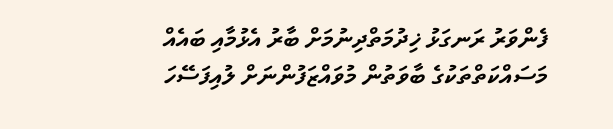ފެންވަރު ރަނގަޅު ޚިދުމަތްދިނުމަށް ބާރު އެޅުމާއި ބައެއް މަސައްކަތްތަކުގެ ބާވަތުން މުވައްޒަފުންނަށް ލުއިފަސޭހަ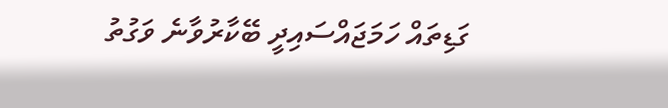ގަޑިތައް ހަމަޖައްސައިދީ ބޭކާރުވާނެ ވަގުތު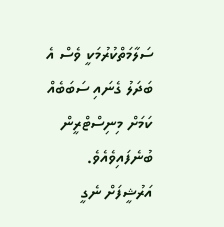ސަލާމަތްކުރުމަކީ ވެސް އެ ބަދަލު ގެނައި ސަބަބެއް ކަމަށް މިނިސްޓްރީން ބުނެފައިވެއެވެ.
އަރުޝީފަށް ނެގީ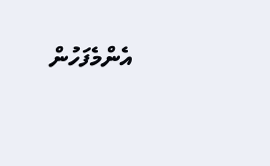އެންމެފަހުން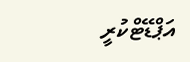އަޕްޑޭޓްކުރީ